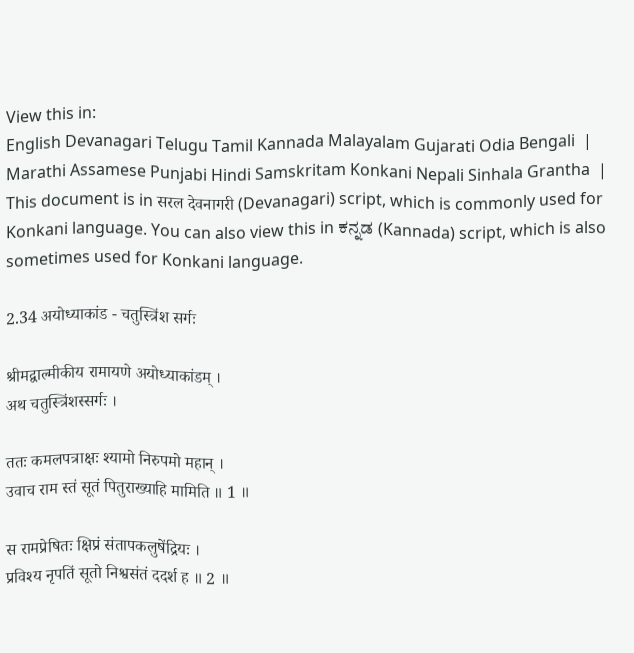View this in:
English Devanagari Telugu Tamil Kannada Malayalam Gujarati Odia Bengali  |
Marathi Assamese Punjabi Hindi Samskritam Konkani Nepali Sinhala Grantha  |
This document is in सरल देवनागरी (Devanagari) script, which is commonly used for Konkani language. You can also view this in ಕನ್ನಡ (Kannada) script, which is also sometimes used for Konkani language.

2.34 अयोध्याकांड - चतुस्त्रिंश सर्गः

श्रीमद्वाल्मीकीय रामायणे अयोध्याकांडम् ।
अथ चतुस्त्रिंशस्सर्गः ।

ततः कमलपत्राक्षः श्यामो निरुपमो महान् ।
उवाच राम स्तं सूतं पितुराख्याहि मामिति ॥ 1 ॥

स रामप्रेषितः क्षिप्रं संतापकलुषेंद्रियः ।
प्रविश्य नृपतिं सूतो निश्वसंतं ददर्श ह ॥ 2 ॥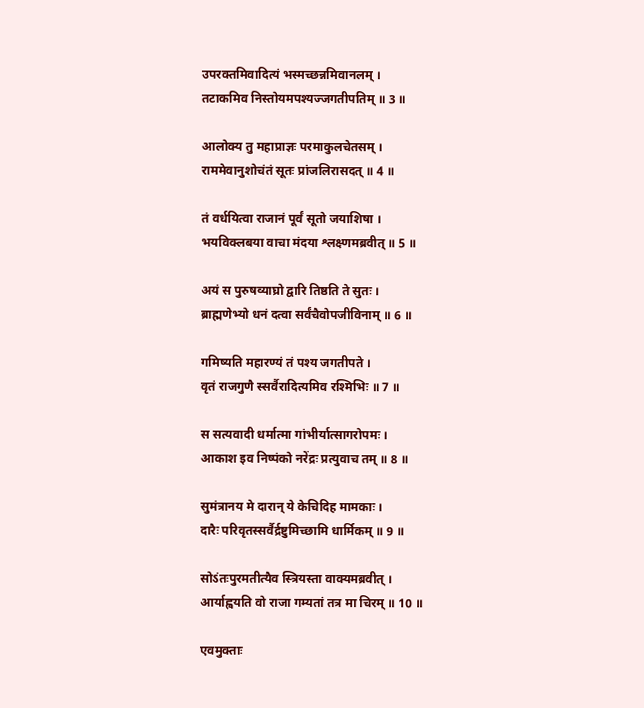उपरक्तमिवादित्यं भस्मच्छन्नमिवानलम् ।
तटाकमिव निस्तोयमपश्यज्जगतीपतिम् ॥ 3 ॥

आलोक्य तु महाप्राज्ञः परमाकुलचेतसम् ।
राममेवानुशोचंतं सूतः प्रांजलिरासदत् ॥ 4 ॥

तं वर्धयित्वा राजानं पूर्वं सूतो जयाशिषा ।
भयविक्लबया वाचा मंदया श्लक्ष्णमब्रवीत् ॥ 5 ॥

अयं स पुरुषव्याघ्रो द्वारि तिष्ठति ते सुतः ।
ब्राह्मणेभ्यो धनं दत्वा सर्वंचैवोपजीविनाम् ॥ 6 ॥

गमिष्यति महारण्यं तं पश्य जगतीपते ।
वृतं राजगुणै स्सर्वैरादित्यमिव रश्मिभिः ॥ 7 ॥

स सत्यवादी धर्मात्मा गांभीर्यात्सागरोपमः ।
आकाश इव निष्पंको नरेंद्रः प्रत्युवाच तम् ॥ 8 ॥

सुमंत्रानय मे दारान् ये केचिदिह मामकाः ।
दारैः परिवृतस्सर्वैर्द्रष्टुमिच्छामि धार्मिकम् ॥ 9 ॥

सोऽंतःपुरमतीत्यैव स्त्रियस्ता वाक्यमब्रवीत् ।
आर्याह्वयति वो राजा गम्यतां तत्र मा चिरम् ॥ 10 ॥

एवमुक्ताः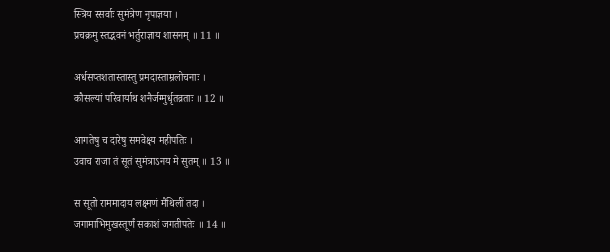स्त्रिय स्सर्वाः सुमंत्रेण नृपाज्ञया ।
प्रचक्रमु स्तद्भवनं भर्तुराज्ञाय शासनम् ॥ 11 ॥

अर्धसप्तशतास्तास्तु प्रमदास्ताम्रलोचनाः ।
कौसल्यां परिवार्याथ शनैर्जग्मुर्धृतव्रताः ॥ 12 ॥

आगतेषु च दारेषु समवेक्ष्य महीपतिः ।
उवाच राजा तं सूतं सुमंत्राऽनय मे सुतम् ॥ 13 ॥

स सूतो राममादाय लक्ष्मणं मैथिलीं तदा ।
जगामाभिमुखस्तूर्णं सकाशं जगतीपतेः ॥ 14 ॥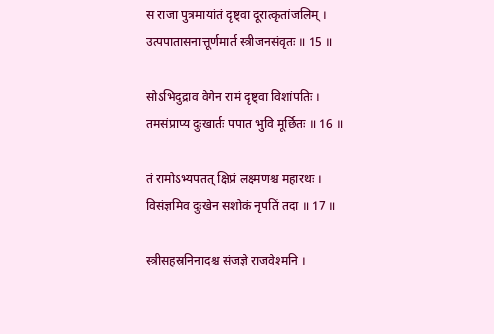स राजा पुत्रमायांतं दृष्ट्वा दूरात्कृतांजलिम् ।
उत्पपातासनात्तूर्णमार्त स्त्रीजनसंवृतः ॥ 15 ॥

सोऽभिदुद्राव वेगेन रामं दृष्ट्वा विशांपतिः ।
तमसंप्राप्य दुःखार्तः पपात भुवि मूर्छितः ॥ 16 ॥

तं रामोऽभ्यपतत् क्षिप्रं लक्ष्मणश्च महारथः ।
विसंज्ञमिव दुःखेन सशोकं नृपतिं तदा ॥ 17 ॥

स्त्रीसहस्रनिनादश्च संजज्ञे राजवेश्मनि ।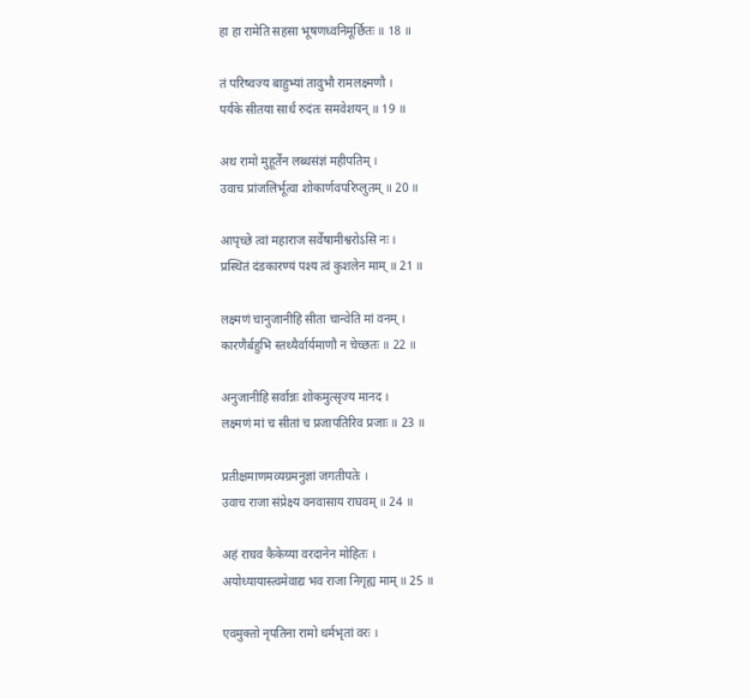हा हा रामेति सहसा भूषणध्वनिमूर्छितः ॥ 18 ॥

तं परिष्वज्य बाहुभ्यां तावुभौ रामलक्ष्मणौ ।
पर्यंके सीतया सार्धं रुदंतः समवेशयन् ॥ 19 ॥

अथ रामो मुहूर्तेन लब्धसंज्ञं महीपतिम् ।
उवाच प्रांजलिर्भूत्वा शोकार्णवपरिप्लुतम् ॥ 20 ॥

आपृच्छे त्वां महाराज सर्वेषामीश्वरोऽसि नः ।
प्रस्थितं दंडकारण्यं पश्य त्वं कुशलेन माम् ॥ 21 ॥

लक्ष्मणं चानुजानीहि सीता चान्वेति मां वनम् ।
कारणैर्बहुभि स्तथ्यैर्वार्यमाणौ न चेच्छतः ॥ 22 ॥

अनुजानीहि सर्वान्नः शोकमुत्सृज्य मानद ।
लक्ष्मणं मां च सीतां च प्रजापतिरिव प्रजाः ॥ 23 ॥

प्रतीक्षमाणमव्यग्रमनुज्ञां जगतीपतेः ।
उवाच राजा संप्रेक्ष्य वनवासाय राघवम् ॥ 24 ॥

अहं राघव कैकेय्या वरदानेन मोहितः ।
अयोध्यायास्त्वमेवाद्य भव राजा निगृह्य माम् ॥ 25 ॥

एवमुक्तो नृपतिना रामो धर्मभृतां वरः ।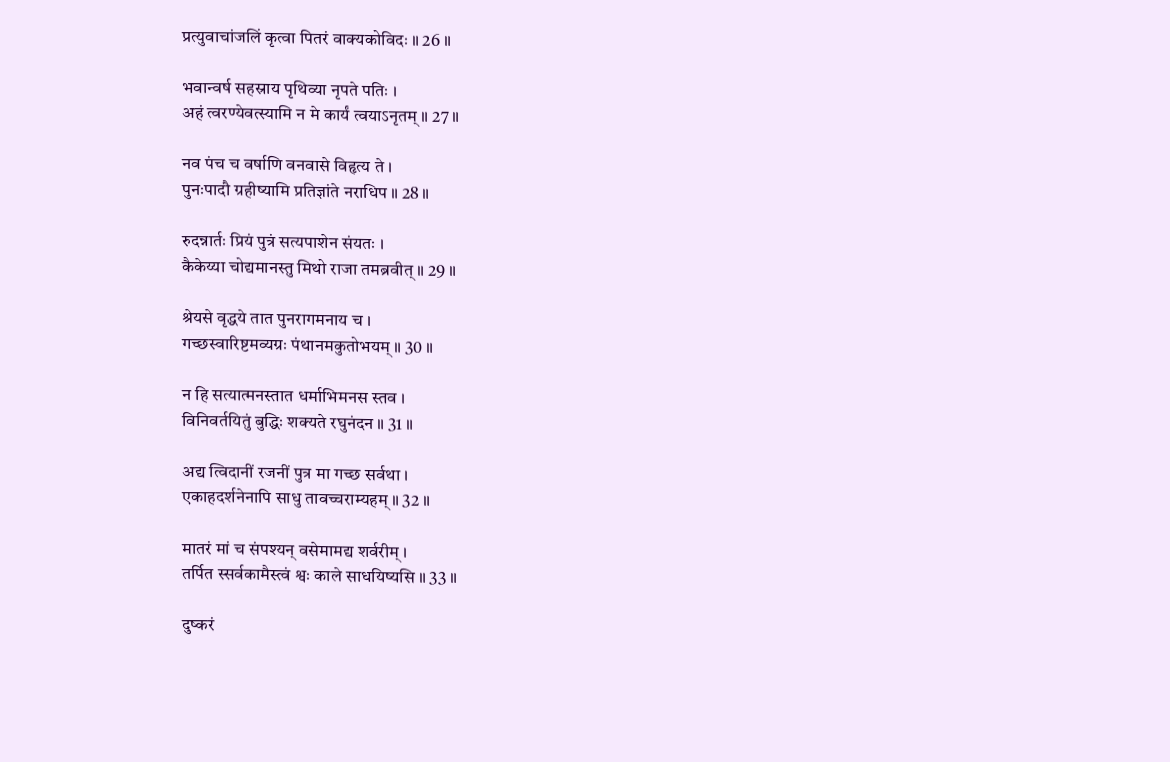प्रत्युवाचांजलिं कृत्वा पितरं वाक्यकोविदः ॥ 26 ॥

भवान्वर्ष सहस्राय पृथिव्या नृपते पतिः ।
अहं त्वरण्येवत्स्यामि न मे कार्यं त्वयाऽनृतम् ॥ 27 ॥

नव पंच च वर्षाणि वनवासे विहृत्य ते ।
पुनःपादौ ग्रहीष्यामि प्रतिज्ञांते नराधिप ॥ 28 ॥

रुदन्नार्तः प्रियं पुत्रं सत्यपाशेन संयतः ।
कैकेय्या चोद्यमानस्तु मिथो राजा तमब्रवीत् ॥ 29 ॥

श्रेयसे वृद्धये तात पुनरागमनाय च ।
गच्छस्वारिष्टमव्यग्रः पंथानमकुतोभयम् ॥ 30 ॥

न हि सत्यात्मनस्तात धर्माभिमनस स्तव ।
विनिवर्तयितुं बुद्धिः शक्यते रघुनंदन ॥ 31 ॥

अद्य त्विदानीं रजनीं पुत्र मा गच्छ सर्वथा ।
एकाहदर्शनेनापि साधु तावच्चराम्यहम् ॥ 32 ॥

मातरं मां च संपश्यन् वसेमामद्य शर्वरीम् ।
तर्पित स्सर्वकामैस्त्वं श्वः काले साधयिष्यसि ॥ 33 ॥

दुष्करं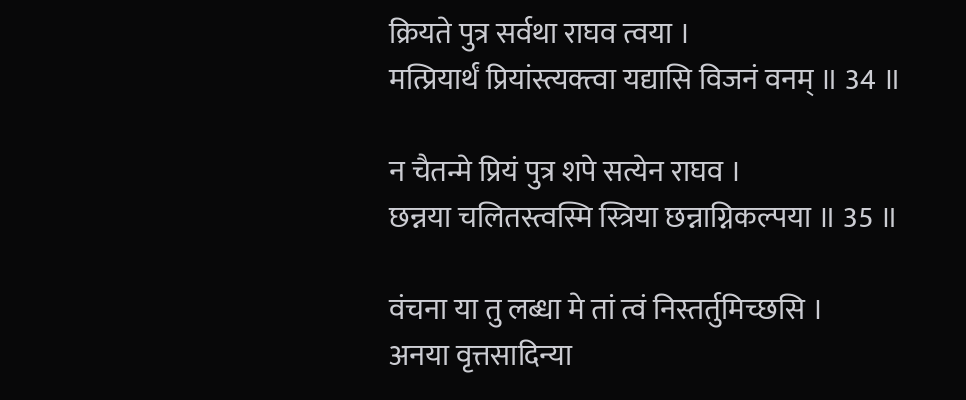क्रियते पुत्र सर्वथा राघव त्वया ।
मत्प्रियार्थं प्रियांस्त्यक्त्वा यद्यासि विजनं वनम् ॥ 34 ॥

न चैतन्मे प्रियं पुत्र शपे सत्येन राघव ।
छन्नया चलितस्त्वस्मि स्त्रिया छन्नाग्निकल्पया ॥ 35 ॥

वंचना या तु लब्धा मे तां त्वं निस्तर्तुमिच्छसि ।
अनया वृत्तसादिन्या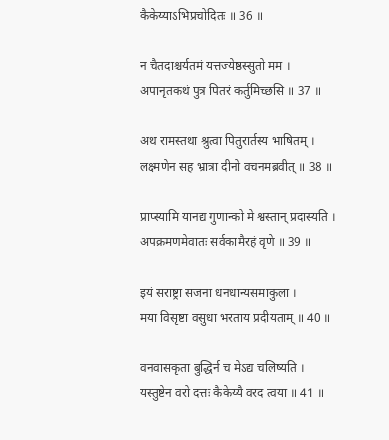कैकेय्याऽभिप्रचोदितः ॥ 36 ॥

न चैतदाश्चर्यतमं यत्तज्येष्ठस्सुतो मम ।
अपानृतकथं पुत्र पितरं कर्तुमिच्छसि ॥ 37 ॥

अथ रामस्तथा श्रुत्वा पितुरार्तस्य भाषितम् ।
लक्ष्मणेन सह भ्रात्रा दीनो वचनमब्रवीत् ॥ 38 ॥

प्राप्स्यामि यानद्य गुणान्को मे श्वस्तान् प्रदास्यति ।
अपक्रमणमेवातः सर्वकामैरहं वृणे ॥ 39 ॥

इयं सराष्ट्रा सजना धनधान्यसमाकुला ।
मया विसृष्टा वसुधा भरताय प्रदीयताम् ॥ 40 ॥

वनवासकृता बुद्धिर्न च मेऽद्य चलिष्यति ।
यस्तुष्टेन वरो दत्तः कैकेय्यै वरद त्वया ॥ 41 ॥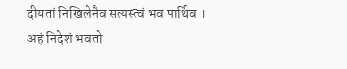दीयतां निखिलेनैव सत्यस्त्वं भव पार्थिव ।
अहं निदेशं भवतो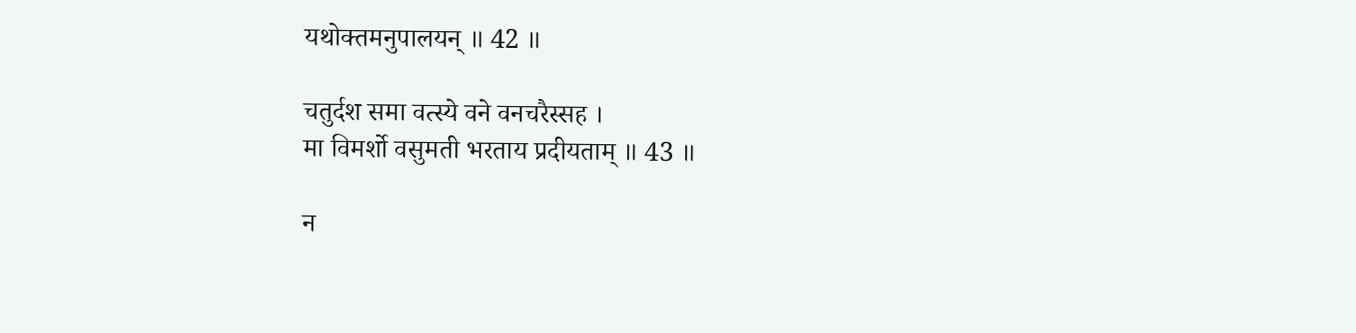यथोक्तमनुपालयन् ॥ 42 ॥

चतुर्दश समा वत्स्ये वने वनचरैस्सह ।
मा विमर्शो वसुमती भरताय प्रदीयताम् ॥ 43 ॥

न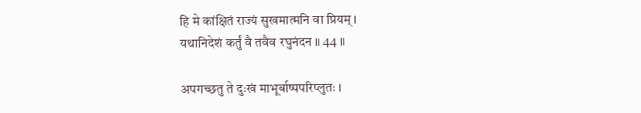हि मे कांक्षितं राज्यं सुखमात्मनि वा प्रियम् ।
यथानिदेशं कर्तुं वै तवैव रघुनंदन ॥ 44 ॥

अपगच्छतु ते दुःखं माभूर्बाष्पपरिप्लुतः ।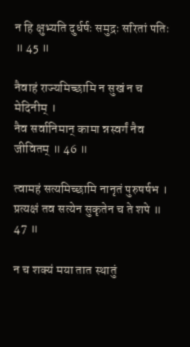न हि क्षुभ्यति दुर्धर्षः समुद्रः सरितां पतिः ॥ 45 ॥

नैवाहं राज्यमिच्छामि न सुखं न च मेदिनीम् ।
नैव सर्वानिमान् कामा न्नस्वर्गं नैव जीवितम् ॥ 46 ॥

त्वामहं सत्यमिच्छामि नानृतं पुरुषर्षभ ।
प्रत्यक्षं तव सत्येन सुकृतेन च ते शपे ॥ 47 ॥

न च शक्यं मया तात स्थातुं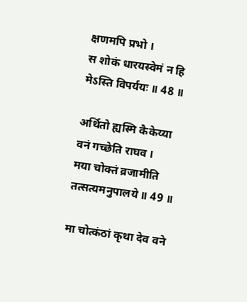क्षणमपि प्रभो ।
स शोकं धारयस्वेमं न हि मेऽस्ति विपर्ययः ॥ 48 ॥

अर्थितो ह्यस्मि कैकेय्या वनं गच्छेति राघव ।
मया चोक्तं व्रजामीति तत्सत्यमनुपालये ॥ 49 ॥

मा चोत्कंठां कृथा देव वने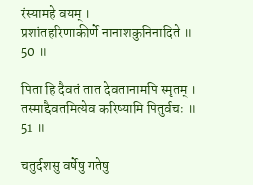रंस्यामहे वयम् ।
प्रशांतहरिणाकीर्णे नानाशकुनिनादिते ॥ 50 ॥

पिता हि दैवतं तात देवतानामपि स्मृतम् ।
तस्माद्दैवतमित्येव करिष्यामि पितुर्वचः ॥ 51 ॥

चतुर्दशसु वर्षेषु गतेषु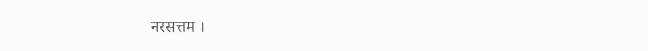नरसत्तम ।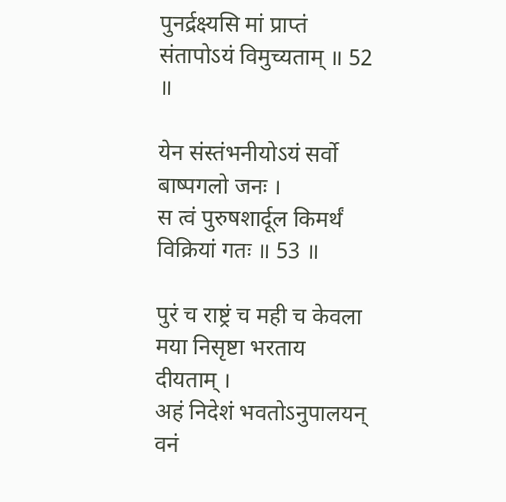पुनर्द्रक्ष्यसि मां प्राप्तं संतापोऽयं विमुच्यताम् ॥ 52 ॥

येन संस्तंभनीयोऽयं सर्वो बाष्पगलो जनः ।
स त्वं पुरुषशार्दूल किमर्थं विक्रियां गतः ॥ 53 ॥

पुरं च राष्ट्रं च मही च केवला मया निसृष्टा भरताय दीयताम् ।
अहं निदेशं भवतोऽनुपालयन् वनं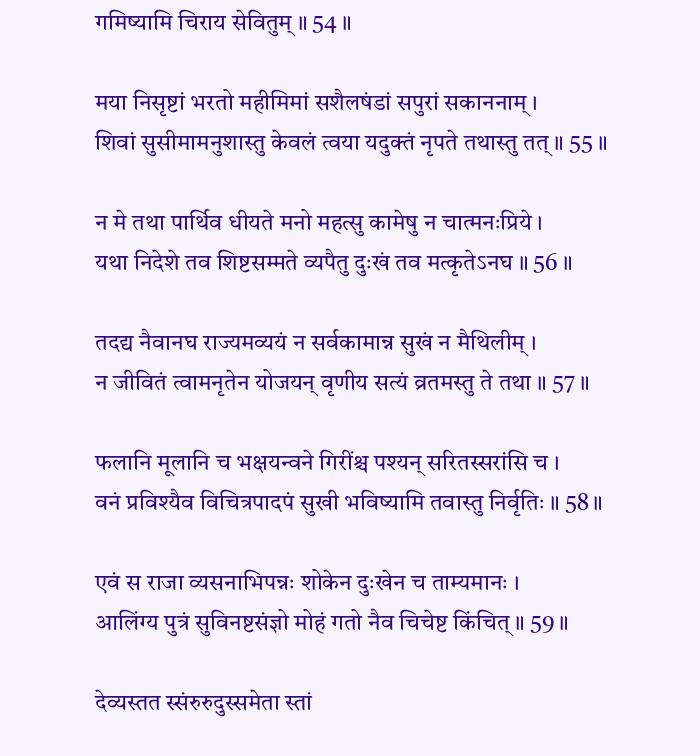गमिष्यामि चिराय सेवितुम् ॥ 54 ॥

मया निसृष्टां भरतो महीमिमां सशैलषंडां सपुरां सकाननाम् ।
शिवां सुसीमामनुशास्तु केवलं त्वया यदुक्तं नृपते तथास्तु तत् ॥ 55 ॥

न मे तथा पार्थिव धीयते मनो महत्सु कामेषु न चात्मनःप्रिये ।
यथा निदेशे तव शिष्टसम्मते व्यपैतु दुःखं तव मत्कृतेऽनघ ॥ 56 ॥

तदद्य नैवानघ राज्यमव्ययं न सर्वकामान्न सुखं न मैथिलीम् ।
न जीवितं त्वामनृतेन योजयन् वृणीय सत्यं व्रतमस्तु ते तथा ॥ 57 ॥

फलानि मूलानि च भक्षयन्वने गिरींश्च पश्यन् सरितस्सरांसि च ।
वनं प्रविश्यैव विचित्रपादपं सुखी भविष्यामि तवास्तु निर्वृतिः ॥ 58 ॥

एवं स राजा व्यसनाभिपन्नः शोकेन दुःखेन च ताम्यमानः ।
आलिंग्य पुत्रं सुविनष्टसंज्ञो मोहं गतो नैव चिचेष्ट किंचित् ॥ 59 ॥

देव्यस्तत स्संरुरुदुस्समेता स्तां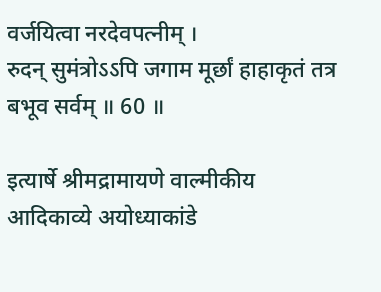वर्जयित्वा नरदेवपत्नीम् ।
रुदन् सुमंत्रोऽऽपि जगाम मूर्छां हाहाकृतं तत्र बभूव सर्वम् ॥ 60 ॥

इत्यार्षे श्रीमद्रामायणे वाल्मीकीय आदिकाव्ये अयोध्याकांडे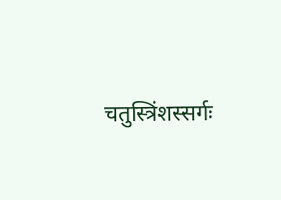चतुस्त्रिंशस्सर्गः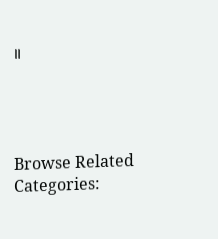॥




Browse Related Categories: